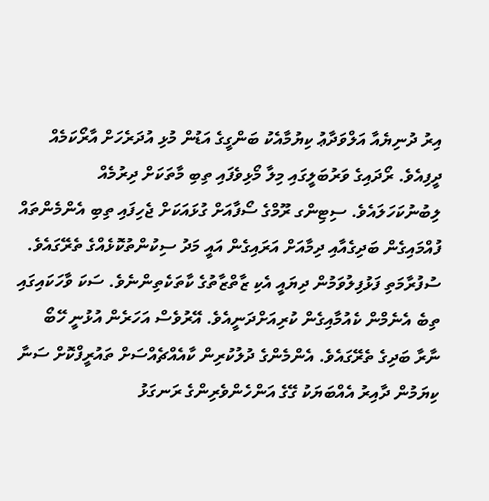އިރު ދުނިޔެއާ އަލްވަދާޢު ކިޔުމާއެކު ބަންގީގެ އަޑުން މުޅި އުދަރެހަށް އާރޯކަމެއް ދީފިއެވެ. ރޯދައިގެ ވަރުބަލީގައި މިލާ މޯޅިވެފައި ތިބި މާތަކަށް ދިރުމެއް ލިބުނުކަހަލައެވެ. ސިޓިންގ ރޫމްގެ ސޯފާއަށް ގުޅައަކަށް ޖެހިފައި ތިބި އެންމެންތައް ފުއްމައިގެން ބަދިގެއާއި ދިމާއަށް އަރައިގެން އައީ މަދު ސިކުންތުކޮޅެއްގެ ތެރޭގައެވެ. ސުފުރާމަތި ފަޅުފިލުވަމުން ދިޔައީ އެކި ޒާތްޒާތުގެ ކާތަކެތިންނެވެ. ސަކަ ވާހަކައިގައި ތިބެ އެނެމްން ކެއުމާއިގެން ކުރިއަށްދަނީއެވެ. އޭރުވެސް އަހަރެން އުޅުނީ ހޭބޯ ނާރާ ބަދިގެ ތެރޭގައެވެ. އެންމެންގެ ދުލުކުރިން ކާއެއްޗެއްސަށް ތައުރީފްކޮށް ސަނާ ކިޔަމުން ދާއިރު އެއްބަޔަކު ގޭގެ އަންހެންވެރިންގެ ރަނގަޅު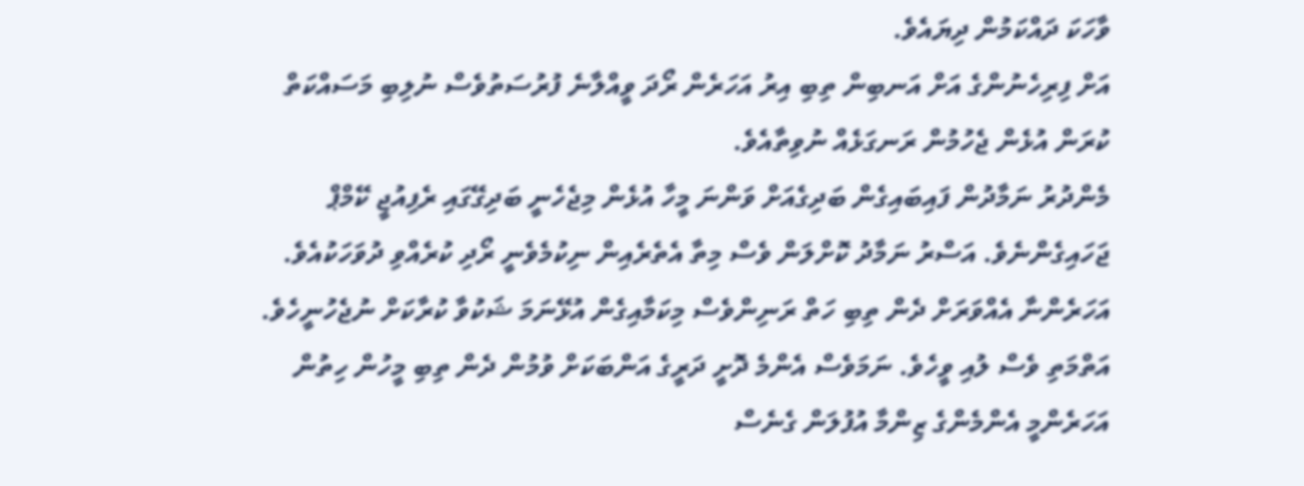ވާހަކަ ދައްކަމުން ދިޔައެވެ.
އަށް ފިރިހެނުންގެ އަށް އަނބިން ތިބި އިރު އަހަރެން ރޯދަ ވީއްލާނެ ފުރުސަތުވެސް ނުލިބި މަސައްކަތް ކުރަން އުޅެން ޖެހުމުން ރަނގަޅެއް ނުވިތާއެވެ.
މެންދުރު ނަމާދުން ފައިބައިގެން ބަދިގެއަށް ވަންނަ މީހާ އުޅެން މިޖެހެނީ ބަދިގޭގައި ރެފިއުޖީ ކޭމްޕް ޖަހައިގެންނެވެ. އަސްރު ނަމާދު ކޮށްލަން ވެސް މިތާ އެތެރެއިން ނިކުމެވެނީ ރޯދި ކުރެއްވި ދުވަހަކުއެވެ. އަހަރެންނާ އެއްވަރަށް ދެން ތިބި ހަތް ރަނިންވެސް މިކަމާއިގެން އުޅޭނަމަ ޝަކުވާ ކުރާކަށް ނުޖެހުނީހެވެ. އަތްމަތި ވެސް ލުއި ވީހެވެ. ނަމަވެސް އެންމެ ދޮށީ ދަރީގެ އަންބަކަށް ވުމުން ދެން ތިބި މީހުން ހިތުން އަހަރެންމީ އެންމެންގެ ޒިންމާ އުފުލަން ގެނެސް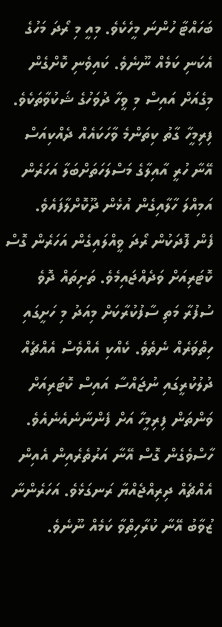ބަހައްޓާ ހުންނަ މީހެކެވެ. މިއީ މި ރޯދަ މަހުގެ އެކަނި ކަމެއް ނޫނެވެ. ކައިވެނި ކޮށްގެން މިގެއަށް އައިސް މި ވީހާ ދުވަހުގެ ޝަކުވާތަކެވެ. ފިރިމީހާ ގާތު ކިތަންމެ ވާހަކައެއް ދެއްކިއަސް އޭނާ ހުރީ އާއިލާގެ މަސްލަހަތަށްބަލާ އަހަރެން އަމިއްލަ ހާލާއިގެން އުޅެން ދޫކޮށްލާފައެވެ.
ފެން ފޮދަކުން ރޯދަ ވީއްލައިގެން އަހަރެން ގޮސް ކޮޓަރިއަށް ވަދެއްޖައިމެވެ. ތަށިތައް ދޮވެ ސުފުރާ މަތި ސާފުކުރާކަށް މިއަދު މި ހަށީގައި ހިތްވަރެއް ނެތެވެ. ކެއްކި އެއްވެސް އެއްޗެއް ދުލުކުރީގައި ނުޖައްސާ އައިސް ކޮޓަރިއަށް ވަންތަން ފިރިމީހާ އަށް ފެންނާނެއެނެއެވެ. ހާސްވެގެން ގޮސް އޭނާ އަރުތެރެއިން އެއިން އެއްޗެއް ދިރިއްޖެއްޔާ ރަނގަޅެވެ. އަހަރެންނާ ޒުވާބު އޭނާ ކުރާހިތްވާ ކަމެއް ނޫނެވެ.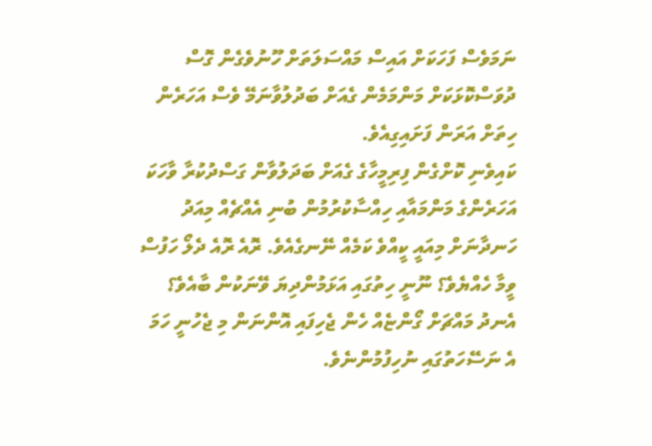ނަމަވެސް ފަހަކަށް އައިސް މައްސަލަތަށް ހޫނުވެގެން ގޮސް ދުވަސްކޮޅަކަށް މަންމަމެން ގެއަށް ބަދުލުވާނަމޭ ވެސް އަހަރެން ހިތަށް އަރަން ފަށައިގިއެވެ.
ކައިވެނި ކޮށްގެން ފިރިމީހާގެ ގެއަށް ބަދަލުވާން ގަސްދުކުރާ ވާހަކަ އަހަރެންގެ މަންމައާއި ހިއްސާކުރުމުން ބުނި އެއްޗެއް މިއަދު ހަނދާނަށް މިއައީ ކީއްވެ ކަމެއް ނޭނގެއެވެ. ރޮއެ ރޮއެ ދެލޯ ހަފުސް ވީމާ ހެއްޔެވެ؟ ނޫނީ ހިތުގައި އަޅަމުންދިޔަ ވޭނަކުން ބާއެވެ؟ އެނދު މައްޗަށް ގޯންޏެއް ހެން ޖެހިފައި އޮންނަން މި ޖެހުނީ ހަމަ އެ ނަސޭހަތުގައި ނުހިފުމުންނެވެ.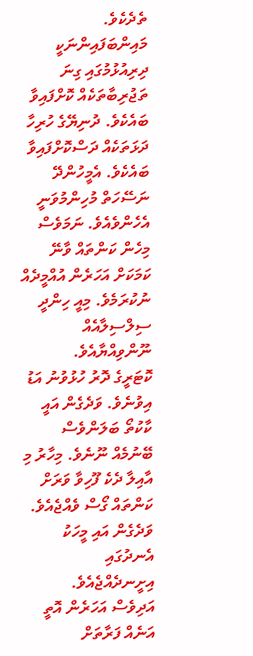ތެދެކެވެ. މައިންބަފައިންނަކީ ދިރިއުޅުމުގައި ގިނަ ތަޖުރިބާތަކެއް ކޮށްފައިވާ ބައެކެވެ. ދުނިޔޭގެ ހުރިހާ ދަޅަތަކެއް ދަސްކޮށްފައިވާ ބައެކެވެ. އެމީހުންދޭ ނަސޭހަތް މުހިންމުވަނީ އެހެންވެއެވެ. ނަމަވެސް މިހެން ކަންތައް ވާނޭ ކަމަކަށް އަހަރެން އުއްމީދެއް ނުކުރަމެވެ. މިއީ ހިންދީ ސިލްސިލާއެއް ނޫންވިއްޔާއެވެ.
ކޮޓަރީގެ ދޮރު ހުޅުވުނު އަޑު އިވުނެވެ. ވަދެގެން އައީ ކާކުތޯ ބަލަންވެސް ބޭނުމެއް ނޫނެވެ. މިހާރު މި އާއިލާ ދެކެ ފޫހިވާ ވަރަށް ކަންތައް ގޯސް ވެއްޖެއެވެ. ވަދެގެން އައި މީހަކު އެނދުގައި އިށީނދެއްޖެއެވެ. އަދިވެސް އަހަރެން އޮތީ އަނެއް ފަރާތަށް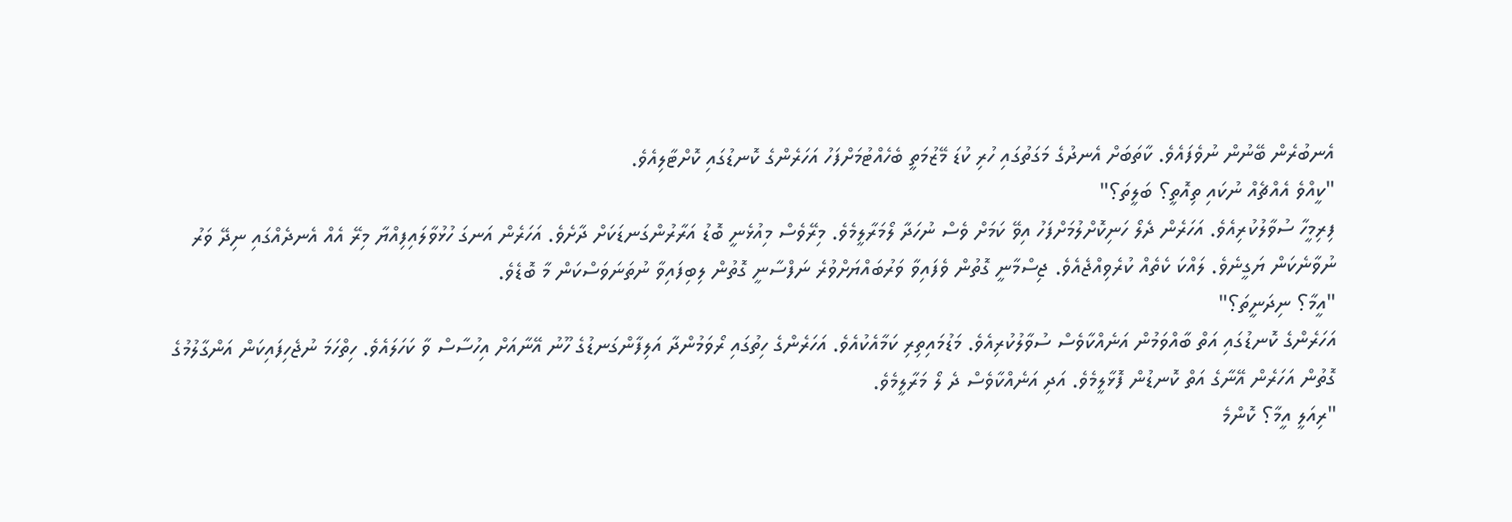އެނބުރެން ބޭނުން ނުވެފައެވެ. ކާތަބަށް އެނދުގެ މަގަތުގައި ހުރި ކުޑަ މޭޒުމަތީ ބެހެއްޓުމަށްފަހު އަހަރެންގެ ކޮނޑުގައި ކޮށްޓާލިއެވެ.
"ކީއްވެ އެއްޗެއް ނުކައި ތިއޮތީ؟ ބަލީތަ؟"
ފިރިމީހާ ސުވާލުކުރިއެވެ. އަހަރެން ދެލޯ ހަނިކޮށްލުމަށްފަހު އިވޭ ކަމަށް ވެސް ނުހަދާ ލޯމަރާލީމެވެ. މިރޭވެސް މިއުޅެނީ ބޮޑު އަރާރުންގަނޑަކަށް ދާށެވެ. އަހަރެން އަނގަ ހުޅުވާލައިފިއްޔާ މިރޭ އެއް އެނދެއްގައި ނިދޭ ވަރު ނުވާނެކަން ޔަގީނެވެ. ލައްކަ ކެތެއް ކުރެވިއްޖެއެވެ. ޖިސްމާނީ ގޮތުން ވެފައިވާ ވަރުބައްޔަށްވުރެ ނަފްސާނީ ގޮތުން ލިބިފައިވާ ނުތަނަވަސްކަން މާ ބޮޑެވެ.
"އީމާ؟ ނިދަނީތަ؟"
އަހަރެންގެ ކޮނޑުގައި އަތް ބާއްވަމުން އަނެއްކާވެސް ސުވާލުކުރިއެވެ. މަޑުމައިތިރި ކަމާއެކުއެވެ. އަހަރެންގެ ހިތުގައި ރޯވަމުންދާ އަލިފާންގަނޑުގެ ހޫނު އޭނާއަށް އިހުސާސް ވާ ކަހަލައެވެ. ހިތްހަމަ ނުޖެހިފައިކަން އަންގާލުމުގެ ގޮތުން އަހަރެން އޭނާގެ އަތް ކޮނޑުން ފޮޅާލީމެވެ. އަދި އަނެއްކާވެސް ދެ ލޯ މަރާލީމެވެ.
"ރިއަލީ އީމާ؟ ކޮންމެ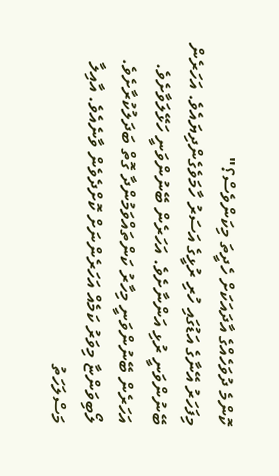ކޮންމެ ދުވަހެއްގެ އާދައަކަށް ހެދީތަ މިކަންވެސް؟"
މިފަހަރު އޭނާގެ އަޑުގައި ހުރި ރުޅީގެ އަސަރު ހާމަވެގެންދިޔައެވެ. އަހަރެން ބޭނުންވަނީ ރުޅި އަންނާށެވެ. އަހަރެން ބޭނުންވަނީ ހަޅޭލަވާށެވެ. އަހަރެން ބޭނުންވަނީ މިހާރު ކަންތައްވަމުންދާ ގޮތް ބަދަލުކުރާށެވެ. ލޯބިވަންޏާ މިވަރު ކަމެއް އަހަރެންނަށް ކޮށްދެވެން ވާނެއެވެ. އާއިލާ މަސްލަހަތު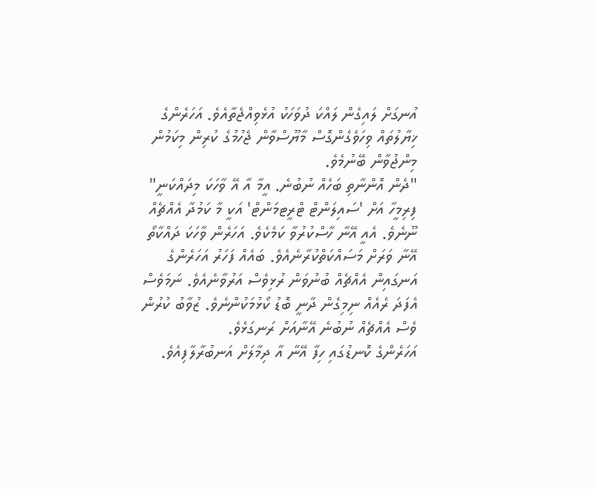އުނގަށް ލައިގެން ލައްކަ ދުވަހަކު އުޅެވިއްޖެތާއެވެ. އަހަރެންގެ ޚިޔާލުތައް ވިހަވެގެންގޮސް މާޔޫސްވާން ޖެހުމުގެ ކުރިން މިކަމުން މިންޖުވާން ބޭނުމެވެ.
"ދެން އޮންނާތި ބަހެއް ނުބުނެ. އީމާ އާ އޭ ވާހަކަ މިދައްކަނީ"
ފިރިމީހާ އަށް 'ސައިލަންޓް ޓްރީޓމަންޓް' އަކީ މާ ކަމުދާ އެއްޗެއް ނޫނެވެ. އެއީ އޭނާ ހާސްކުރުވާ ކަމެކެވެ. އަހަރެން ވާހަކަ ދައްކާތޯ އޭނާ ވަރަށް މަސައްކަތްކުރާނެއެވެ. ބައެއް ފަހަރު އަހަރެންގެ އަނގައިން އެއްޗެއް ބުނުވަން ރުޅިވެސް އަރުވާނެއެވެ. ނަމަވެސް އެފަދަ ރެއެއް ނިމިގެން ދާނީ ބޮޑު ކޯޅުމަކުންނެވެ. ޒުވާބު ކުރުން ވެސް އެއްޗެއް ނުބުނެ އޭނާއަށް ރަނގަޅެވެ.
އަހަރެންގެ ކޮނޑުގައި ހިފާ އޭނާ އާ ދިމާލަށް އަނބުރާލާފިއެވެ.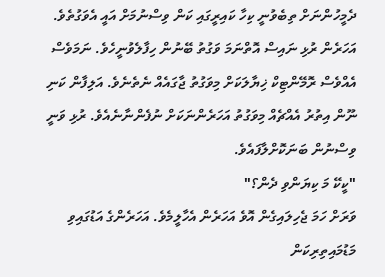ދެމީހުންނަށް ތިބެވުނީ ކިހާ ކައިރީގައި ކަން ވިސްނުމަށް އައީ އެވަގުތެވެ. އަހަރެން ރުޅި ނައިސް އޮތްނަމަ ވަގުތު ބޭނުން ހިފާލެވުނީހެވެ. ނަމަވެސް އެއްވެސް ރޮމޭންޓިކް ޚިޔާލަކަށް މިވަގުތު ޖާގައެއް ނެތެނެވެ. އަލިފާން ކަނި ނޫން އިތުރު އެއްޗެއް މިވަގުތު އަހަރެންނަކަށް ނުފެންނާނެއެވެ. ރުޅި ވަނީ ވިސްނުން ބަނަކޮށްލާފައެވެ.
"ކީކޭ މަ ކިޔަންވި ދެން؟"
ވަރަށް ހަމަ ޖެހިލައިގެން އޮވެ އަހަރެން އެހާލީމެވެ. އަހަރެންގެ އަޑުގައިވި މަޑުމައިތިރިކަން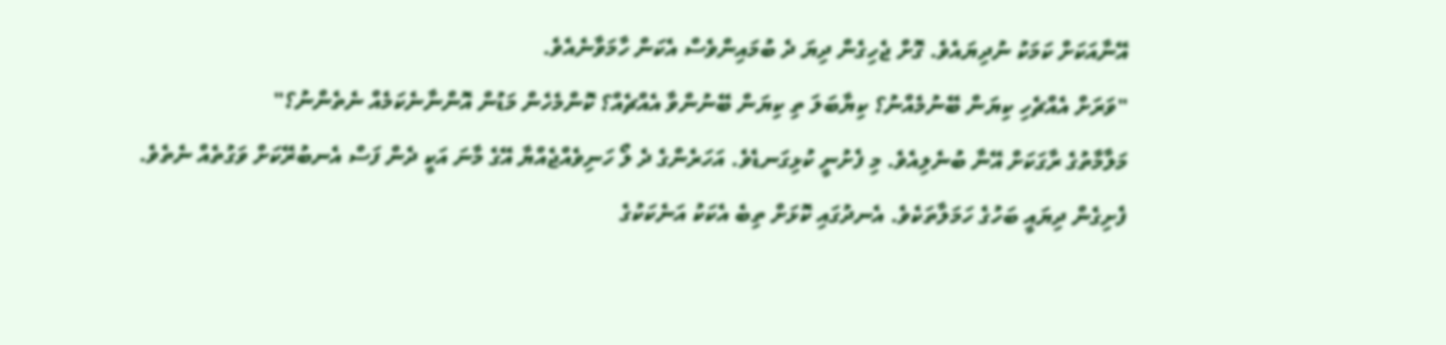އޭނާއަކަށް ކަމަކު ނުދިޔައެވެ. ގޮށް ޖެހިގެން ދިޔަ ދެ ބުމައިންވެސް އެކަން ހާމަވާނެއެވެ.
"ވަރަށް އެއްޗެހި ކިޔަން ބޭނުމެއްނު؟ ކިޔާބަލަ ތި ކިޔަން ބޭނުންވާ އެއްޗެއް؟ ކޮންމެހެން މަޑުން އޮންނާނެކަމެއް ނެތެންނު؟"
މަލާމާތުގެ ރާގަކަށް އޭނާ ބުނެލިއެވެ. މި ފެށުނީ ކުޅިގަނޑެވެ. އަހަރެންގެ ދެ ލޯ ހަނިވެއްޖެއްޔާ އޭގެ މާނަ އަކީ ދެން ފަސް އެނބުރޭކަށް ވަގުތެއް ނެތެވެ.
ފެށިގެން ދިޔައީ ބަހުގެ ހަމަލާތަކެވެ. އެނދުގައި ކޮޅަށް ތިބެ އެކަކު އަނެކަކުގެ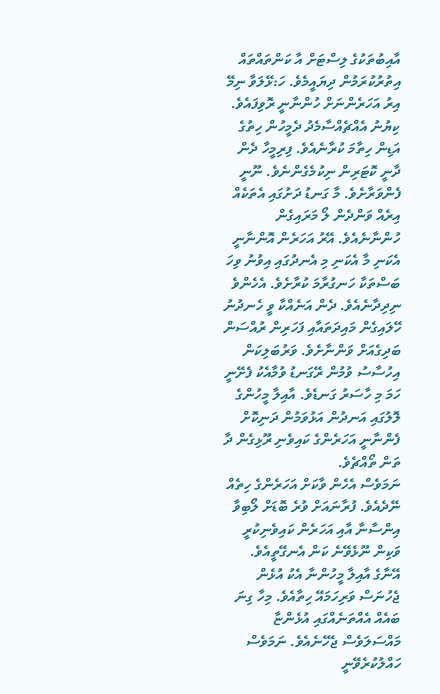އާއިބުތަކުގެ ލިސްޓަށް އާ ކަންތައްތައް އިތުރުކުރަމުން ދިޔައީމެވެ. ހަ:ޅޭލަވާ ނިމޭ އިރު އަހަރެންނަށް ހުންނާނީ ރޮވިފައެވެ. ކިޔުނު އެއްޗެއްސާމެދު ދެމީހުން ހިތުގެ އަޑިން ހިތާމަ ކުރާނެއެވެ. ފިރިމީހާ ދެން ދާނީ ކޮޓަރިން ނިކުމެގެންނެވެ. ނޫނީ ފެންވަރާށެވެ. މާ ގަނޑު ދަށުގައި އެތަކެއް އިރެއް ވަންދެން ލޯ މަރައިގެން ހުންނާނެއެވެ. އޭރު އަހަރެން އޮންނާނީ އެކަނި މާ އެކަނި މި އެނދުގައި އިވުނު ވިހަ ބަސްތަކާ ހަނގުރާމަ ކުރާށެވެ. އެހެންވެ ނިދިދާނެއެވެ. ދެން އަނެއްކާ ވީ ހެނދުނު ހޭލައިގެން މައިދަތައާއި ފަހަރިން ރުއްސަން ބަދިގެއަށް ވަންނާށެވެ. ވަރުބަލިކަން އިހުސާސު ވުމުން ރޭގަނޑު ވުމާއެކު ފެށޭނީ ހަމަ މި ހާސަރު ގަނޑެވެ. އާއިލާ މީހުންގެ ލޮލުގައި އަނދުން އަޅުވަމުން ދަނިކޮށް ފެންނާނީ އަހަރެންގެ ކައިވެނި ރޫޅިގެން ދާ ތަން ތޯއްޗެވެ.
ނަމަވެސް އެހެން ވާކަށް އަހަރެންގެ ހިތެއް ނޭދެއެވެ. ފުރާނައަށް ވުރެ ބޮޑަށް ލޯބިވާ އިންސާނާ އާއި އަހަރެން ކައިވެނިކުރީ ވަކިން ނޫޅެވޭނެ ކަން އެނގޭތީއެވެ. އޭނާގެ އާއިލާ މީހުންނާ އެކު އުޅެން ޖެހުނަސް ވަރިހަމައޭ ހިތާއެވެ. މިހާ ގިނަ ބައެއް އެއްތަނެއްގައި އުޅެންޏާ މައްސަލަވެސް ޖެހޭނެއެވެ. ނަމަވެސް ހައްލުކުރެވޭނީ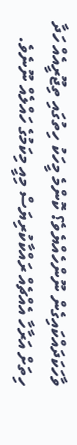ވާހަކަދައްކައިގެން ނޫންހެއްޔެވެ؟ ކޮންމެ މީހަކު ހިތުގައި ތިޖޫރީއެއް ހަދާ ހިތަށް އަރާހާ އެއްޗެއް ރައްކާކުރިޔަސް މިއީ މިކަމުގެ ހައްލެއް ނޫނެވެ.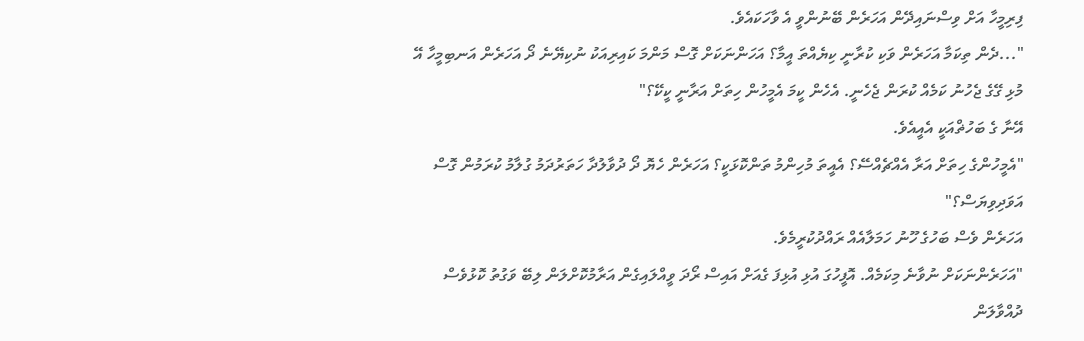ފިރިމީހާ އަށް ވިސްނައިދޭން އަހަރެން ބޭނުންވީ އެ ވާހަކައެވެ.
"...ދެން ތިކަމާ އަހަރެން ވަކި ކުރާނީ ކިޔެއްތަ އީމާ؟ އަހަންނަކަށް ގޮސް މަންމަ ކައިރިއަކު ނުކިޔޭނެ ދޯ އަހަރެން އަނބިމީހާ އޭ މުޅި ގޭގެ ޖެހުނު ކަމެއް ކުރަން ޖެހެނީ. އެހެން ކީމަ އެމީހުން ހިތަށް އަރާނީ ކީކޭ؟"
އޭނާ ގެ ބަހުޡްއަކީ އެއީއެވެ.
"އެމީހުންގެ ހިތަށް އަރާ އެއްޗެއްސޭ؟ އެއީތަ މުހިންމު ތަންކޮޅަކީ؟ އަހަރެން ހެޔޮ ދޯ ދުވާލުދާ ހަތަރުދަމު ގުލާމު ކުރަމުން ގޮސް އަވަދިވިޔަސް؟"
އަހަރެން ވެސް ބަހުގެ ހޫނު ހަމަލާއެއް ރައްދުކުރީމެވެ.
"އަހަރެންނަކަށް ނުވާނެ މިކަމެއް. އޮފީހުގަ އުޅި އުޅިފަ ގެއަށް އައިސް ރޯދަ ވީއްލައިގެން އަރާމުކޮށްލަން ލިބޭ ވަގުތު ކޮޅުވެސް ދުއްވާލަން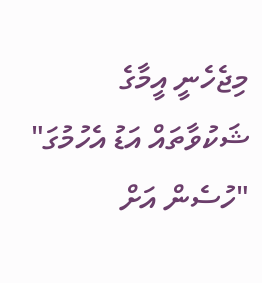މިޖެހެނީ އީމާގެ ޝަކުވާތައް އަޑު އެހުމުގަ"
"ހުސެން އަށް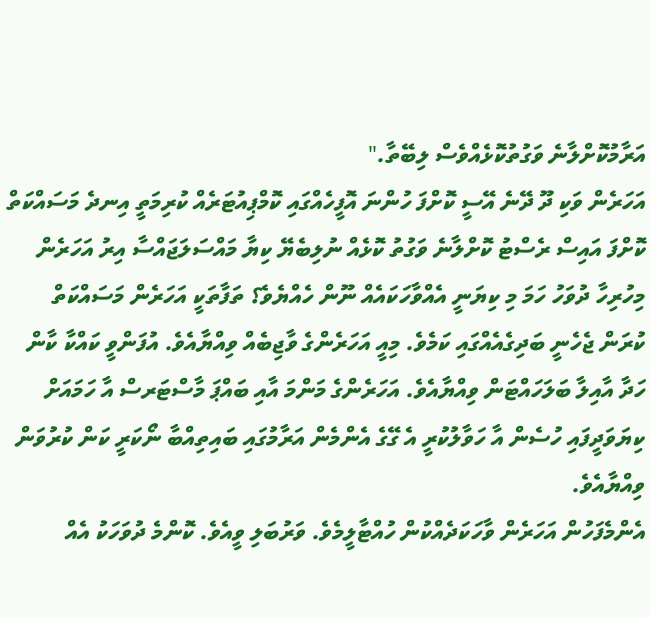އަރާމުކޮށްލާނެ ވަގުތުކޮޅެއްވެސް ލިބޭތާ."
އަހަރެން ވަކި ދޫ ދޭނެ އޭސީ ކޮށްފަ ހުންނަ އޮފީހެއްގައި ކޮމްޕިއުޓަރެއް ކުރިމަތީ އިނދެ މަސައްކަތް ކޮށްފަ އައިސް ރެސްޓު ކޮށްލާނެ ވަގުތު ކޮޅެއް ނުލިބެޔޭ ކިޔާ މައްސަލަޖައްސާ އިރު އަހަރެން މިހުރިހާ ދުވަހު ހަމަ މި ކިޔަނީ އެއްވާހަކައެއް ނޫން ހެއްޔެވެ؟ ތަފާތަކީ އަހަރެން މަސައްކަތް ކުރަން ޖެހެނީ ބަދިގެއެއްގައި ކަމެވެ. މިއީ އަހަރެންގެ ވާޖިބެއް ވިއްޔާއެވެ. އުފަންވީ ކައްކާ ކާން ހަދާ އާއިލާ ބަލަހައްޓަން ވިއްޔާއެވެ. އަހަރެންގެ މަންމަ އާއި ބައްޕަ މާސްޓަރސް އާ ހަމައަށް ކިޔަވަދީފައި ހުސެން އާ ހަވާލުކުރީ އެ ގޭގެ އެންމެން އަރާމުގައި ބައިތިއްބާ ނޯކަރީ ކަން ކުރުވަން ވިއްޔާއެވެ.
އެންމެފަހުން އަހަރެން ވާހަކަދެއްކުން ހުއްޓާލީމެވެ. ވަރުބަލި ވީއެވެ. ކޮންމެ ދުވަހަކު އެއް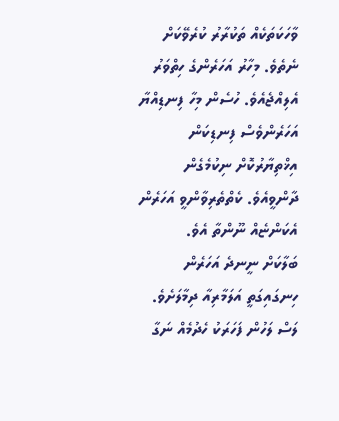ވާހަކަތަކެއް ތަކުރާރު ކުރެވޭކަށް ނެތެވެ. މިހާރު އަހަރެންގެ ހިތްވަރު އެލިއްޖެއެވެ. ހުސެން މިހާ ފިނޑިއްޔާ އަހަރެންވެސް ފިނޑިކަން އިޚްތިޔާރުކޮށް ނިކުމެގެން ދާންވީއެވެ. ކެތްތެރިވާންވީ އަހަރެން އެކަންޏެއް ނޫންތާ އެވެ.
ބަލާކަށް ނީނދެ އަހަރެން ހިނގައިގަތީ އަލަމާރިއާ ދިމާލަށެވެ. ލަސް ލަހުން ފަހަރަކު ހެދުމެއް ނަގާ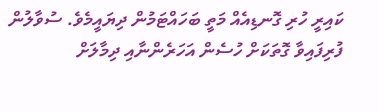ކައިރީ ހުރި ގޮނޑިއެއް މަތީ ބަހައްޓަމުން ދިޔައީމެވެ. ސުވާލުން ފުރިފައިވާ ގޮތަކަށް ހުސެން އަހަރެންނާއި ދިމާލަށް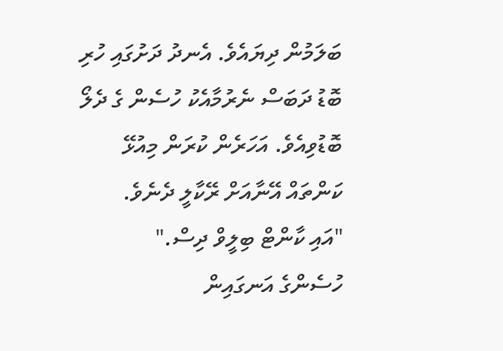ބަލަމުން ދިޔައެވެ. އެނދު ދަށުގައި ހުރި ބޮޑު ދަބަސް ނެރުމާއެކު ހުސެން ގެ ދެލޯ ބޮޑުވިއެވެ. އަހަރެން ކުރަން މިއުޅޭ ކަންތައް އޭނާއަށް ރޭކާލީ ދެނެވެ.
"އައި ކާންޓް ބިލީވް ދިސް."
ހުސެންގެ އަނގައިން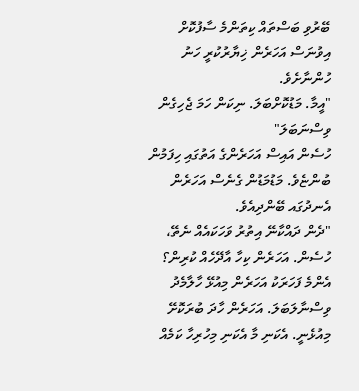ބޭރުވި ބަސްތައް ކިތަންމެ ސާފުކޮށް އިވުނަސް އަހަރެން ޚިޔާރުކުރީ ހަނު ހުންނާށެވެ.
"އީމާ. މަޑުކޮށްބަލަ. ނިކަން ހަމަ ޖެހިގެން ވިސްނަބަލަ"
ހުސެން އައިސް އަހަރެންގެ އަތުގައި ހިފަމުން ބުންޏެވެ. މަޑުމަޑުން ގެނެސް އަހަރެން އެނދުގައ ބޭންދިއެވެ.
"ދެން ދައްކާނޭ އިތުރު ވަހަކައެއް ނެތޭ، ހުސެން. އަހަރެން ކިހާ އާދޭހެއް ކުރިން؟ އެންމެ ފަހަރަކު އަހަރެން މިއުޅޭ ހާލާމެދު ވިސްނާލަބަލަ. އަހަރެން ހާދަ ބުރަކޮށޭ މިއުޅެނީ. އެކަނި މާ އެކަނި މިހުރިހާ ކަމެއް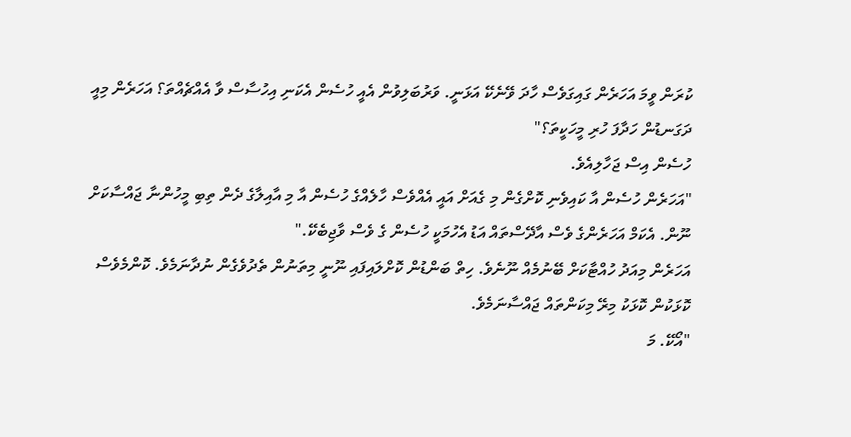ކުރަން ވީމަ އަހަރެން ގައިގަވެސް ހާދަ ވޭނެކޭ އަޅަނީ. ވަރުބަލިވުން އެއީ ހުސެން އެކަނި އިހުސާސް ވާ އެއްޗެއްތަ؟ އަހަރެން މިއީ ދަގަނޑުން ހަދާފަ ހުރި މީހަކީތަ؟"
ހުސެން އިސް ޖަހާލިއެވެ.
"އަހަރެން ހުސެން އާ ކައިވެނި ކޮށްގެން މި ގެއަށް އައީ އެއްވެސް ހާލެއްގެ ހުސެން އާ މި އާއިލާގެ ދެން ތިބި މީހުންނާ ޖައްސާކަށް ނޫން. އެކަމް އަހަރެންގެ ވެސް އާދޭސްތައް އަޑު އެހުމަކީ ހުސެން ގެ ވެސް ވާޖިބެކޭ."
އަހަރެން މިއަދު ހުއްޓާކަށް ބޭނުމެއް ނޫނެވެ. ހިތް ބަންޑުން ކޮށްލައިފައި ނޫނީ މިތަނުން ތެދުވެގެން ނުދާނަމެވެ. ކޮންމެވެސް ކޮޅަކުން ކޮޅަކު މިރޭ މިކަންތައް ޖައްސާނަމެވެ.
"އޯކޭ. މަ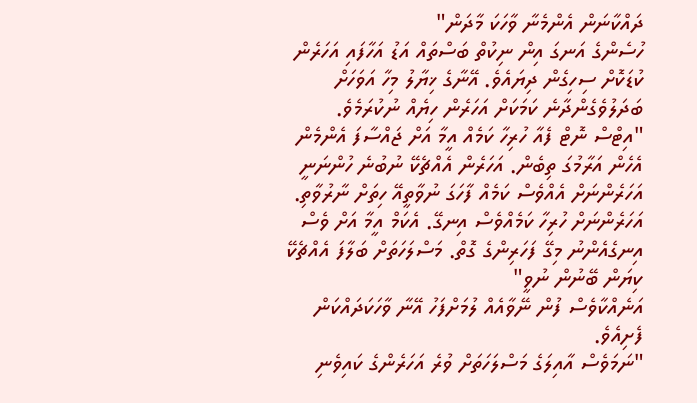ދައްކާނަން އެންމެނާ ވާހަކަ މާދަން"
ހުސެންގެ އަނގަ އިން ނިކުތް ބަސްތައް އަޑު އަހާފައި އަހަރެން ކުޑަކޮށް ސިހިގެން ދިޔައެވެ. އޭނާގެ ޚިޔާލު މިހާ އަވަހަށް ބަދަލުވެގެންދާނެ ކަމަކަށް އަހަރެން ހިޔެއް ނުކުރަމެވެ.
"އިޓްސް ނޮޓް ފެއާ ހުރިހާ ކަމެއް އީމާ އަށް ޖައްސާފަ އެންމެން އެހެން އަރާމުގަ ތިބެން. އަހަރެން އެއްޗެކޭ ނުބުނެ ހުންނަނީ އަހަރެންނަށް އެއްވެސް ކަމެއް ފާހަގަ ނުވާތީއޭ ހިތަށް ނާރުވާތި. އަހަރެންނަށް ހުރިހާ ކަމެއްވެސް އިނގޭ. އެކަމް އީމާ އަށް ވެސް އިނގެއެންނު މިގޭ ފަހަރިންގެ ގޮތް. މަސްލަހަތަށް ބަލާފަ އެއްޗެކޭ ކިޔަން ބޭނުން ނުވީ"
އަނެއްކާވެސް ފުން ނޭވާއެއް ލުމަށްފަހު އޭނާ ވާހަކަދައްކަން ފެށިއެވެ.
"ނަމަވެސް އާއިލަގެ މަސްލަހަތަށް ވުރެ އަހަރެންގެ ކައިވެނި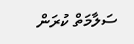ސަލާމަތް ކުރަން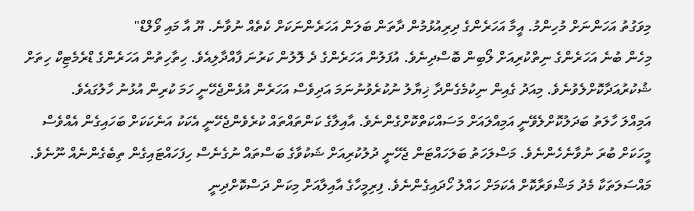މިވަގުތު އަހަންނަށް މުހިންމު. އީމާ އަހަރެންގެ ދިރިއުޅުމުން ދާތަން ބަލަން އަހަރެންނަކަށް ކެތެއް ނުވާނެ. ޔޫ އާ މައި ވޯލްޑް"
މިހެން ބުނެ އަހަރެންގެ ނިތްކުރިއަށް ލޯބިން ބޮސްދިނެވެ. އުފަލުން އަހަރެންގެ ދެ ލޮލުން ކަރުނަ ފާއްދާލިއެވެ. ހިތާހިތުން އަހަރެންގެ ޑްރެމެޓިކް ހިތަށް ޝުކުރުއަދާކޮށްލެވުނެވެ. މިއަދު ގެއިން ނިކުމެގެންދާ ޚިޔާލު ނުކުރެވުނުނަމަ އަދިވެސް އަހަރެން އުޅެންޖެހޭނީ ހަމަ ކުރިން އުޅުނު ހާލުގައެވެ.
އަމިއްލަ ހާލަތު ބަދަލުކޮށްލެވޭނީ އަމިއްލައަށް މަސައްކަތްކޮށްގެންނެވެ. އާއިލާގެ ކަންތައްތައް ކުރެވެންޖެހޭނީ އެކަކު އަނެކަކަށް ބަހައިގެން އެއްވެސް މީހަކަށް ބުރަ ނުވާނެހެންނެވެ. މަސްލަހަތު ބަލަހައްޓަން ޖެހޭނީ ދުލުކުރިއަށް ޝަކުވާގެ ބަސްތައް ނުގެނެސް ހިފަހައްޓައިގެން ތިބެގެންނެއް ނޫނެވެ. މައްސަލަތަކާ މެދު މަޝްވަރާކޮށް އެކަމަށް ހައްލު ހޯދައިގެންނެވެ. ފިރިމީހާގެ އާއިލާއަށް މިކަން ދަސްކޮށްދިނީ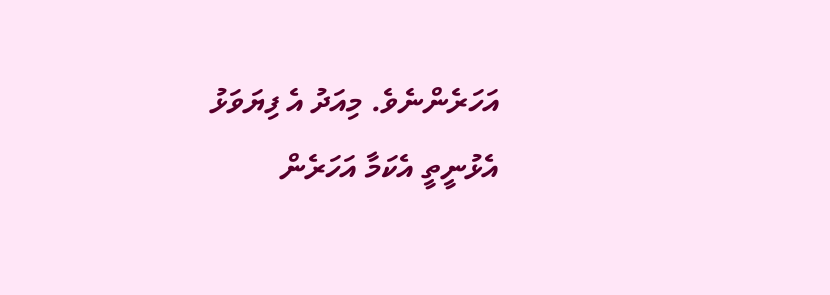އަހަރެންނެވެ. މިއަދު އެ ފިޔަވަޅު އެޅުނީތީ އެކަމާ އަހަރެން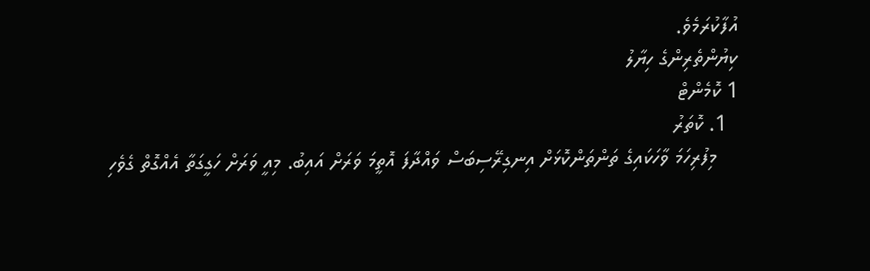އުފާކުރަމެވެ.
ކިޔުންތެރިންގެ ހިޔާލު
1 ކޮމެންޓް
  1. ކޮތަރު
    މިފުރިހަމަ ވާހަކައިގެ ތަންތަންކޮޅަށް އިނގިރޭސިބަސް ވައްދާފަ އޮތީމަ ވަރަށް އައިބު. މިއީ ވަރަށް ހަގީގަތާ އެއްގޮތް ގެވެހި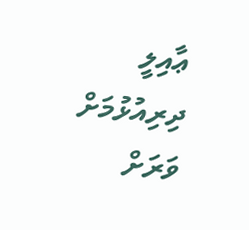ޢާއިލީ ދިރިއުޅުމަށް ވަރަށް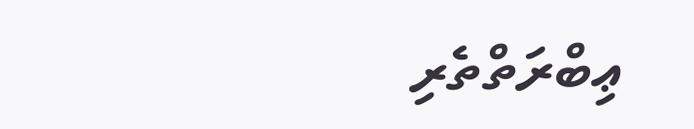ޢިބްރަތްތެރި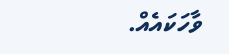ވާހަކައެއް.